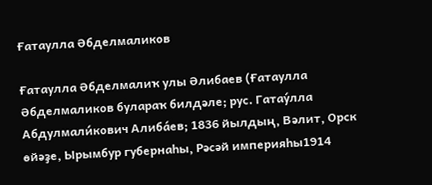Ғатаулла Әбделмаликов

Ғатаулла Әбделмалиҡ улы Әлибаев (Ғатаулла Әбделмаликов булараҡ билдәле; рус. Гатау́лла Абдулмали́кович Алиба́ев; 1836 йылдың, Вәлит, Орск өйәҙе, Ырымбур губернаһы, Рәсәй империяһы1914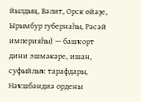йылдың, Вәлит, Орск өйәҙе, Ырымбур губернаһы, Рәсәй империяһы) — башҡорт дини эшмәкәре, ишан, суфыйлыҡ тарафдары, Нәҡшбәндиә ордены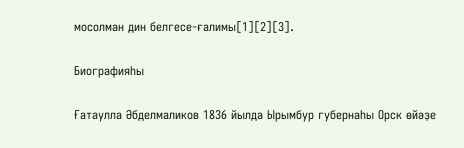мосолман дин белгесе-ғалимы[1][2][3].

Биографияһы

Ғатаулла Әбделмаликов 1836 йылда Ырымбур губернаһы Орск өйәҙе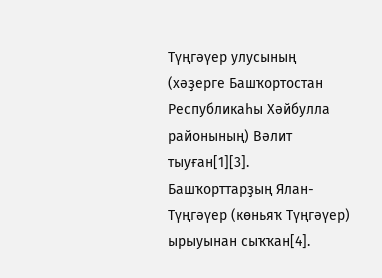Түңгәүер улусының (хәҙерге Башҡортостан Республикаһы Хәйбулла районының) Вәлит тыуған[1][3]. Башҡорттарҙың Ялан-Түңгәүер (көньяҡ Түңгәүер) ырыуынан сыҡҡан[4].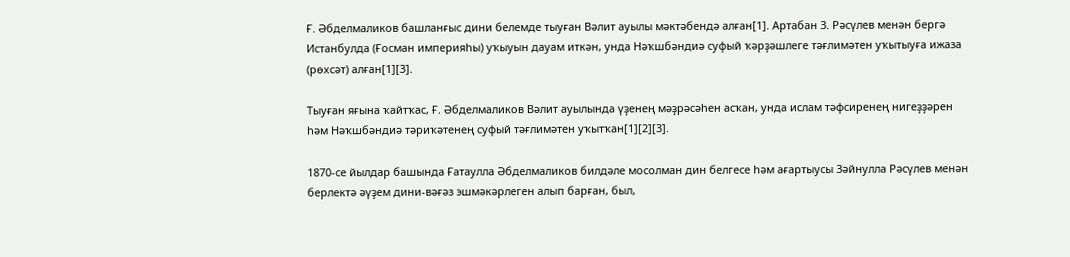Ғ. Әбделмаликов башланғыс дини белемде тыуған Вәлит ауылы мәктәбендә алған[1]. Артабан З. Рәсүлев менән бергә Истанбулда (Ғосман империяһы) уҡыуын дауам иткән, унда Нәҡшбәндиә суфый ҡәрҙәшлеге тәғлимәтен уҡытыуға ижаза (рөхсәт) алған[1][3].

Тыуған яғына ҡайтҡас, Ғ. Әбделмаликов Вәлит ауылында үҙенең мәҙрәсәһен асҡан, унда ислам тәфсиренең нигеҙҙәрен һәм Нәҡшбәндиә тәриҡәтенең суфый тәғлимәтен уҡытҡан[1][2][3].

1870-се йылдар башында Ғатаулла Әбделмаликов билдәле мосолман дин белгесе һәм ағартыусы Зәйнулла Рәсүлев менән берлектә әүҙем дини-вәғәз эшмәкәрлеген алып барған, был,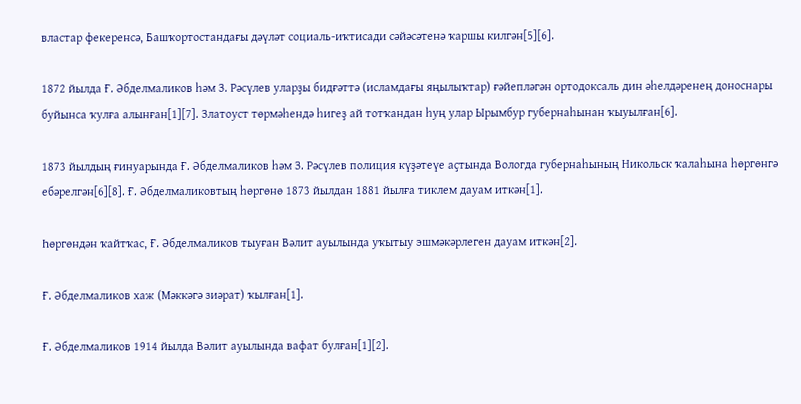властар фекеренсә, Башҡортостандағы дәүләт социаль-иҡтисади сәйәсәтенә ҡаршы килгән[5][6].

1872 йылда Ғ. Әбделмаликов һәм З. Рәсүлев уларҙы бидғәттә (исламдағы яңылыҡтар) ғәйепләгән ортодоксаль дин әһелдәренең доноснары буйынса ҡулға алынған[1][7]. Златоуст төрмәһендә һигеҙ ай тотҡандан һуң улар Ырымбур губернаһынан ҡыуылған[6].

1873 йылдың ғинуарында Ғ. Әбделмаликов һәм З. Рәсүлев полиция күҙәтеүе аҫтында Вологда губернаһының Никольск ҡалаһына һөргөнгә ебәрелгән[6][8]. Ғ. Әбделмаликовтың һөргөнө 1873 йылдан 1881 йылға тиклем дауам иткән[1].

Һөргөндән ҡайтҡас, Ғ. Әбделмаликов тыуған Вәлит ауылында уҡытыу эшмәкәрлеген дауам иткән[2].

Ғ. Әбделмаликов хаж (Мәккәгә зиәрат) ҡылған[1].

Ғ. Әбделмаликов 1914 йылда Вәлит ауылында вафат булған[1][2].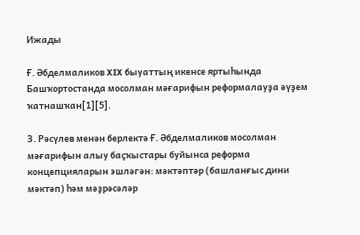Ижады

Ғ. Әбделмаликов XIX быуаттың икенсе яртыһында Башҡортостанда мосолман мәғарифын реформалауҙа әүҙем ҡатнашҡан[1][5].

З. Рәсүлев менән берлектә Ғ. Әбделмаликов мосолман мәғарифын алыу баҫҡыстары буйынса реформа концепцияларын эшләгән: мәктәптәр (башланғыс дини мәктәп) һәм мәҙрәсәләр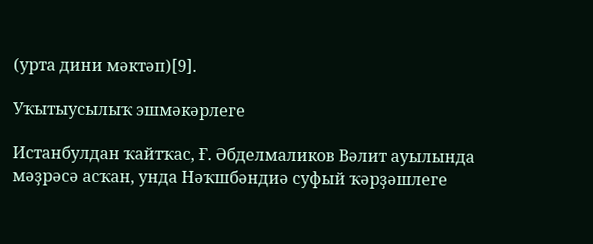(урта дини мәктәп)[9].

Уҡытыусылыҡ эшмәкәрлеге

Истанбулдан ҡайтҡас, Ғ. Әбделмаликов Вәлит ауылында мәҙрәсә асҡан, унда Нәҡшбәндиә суфый ҡәрҙәшлеге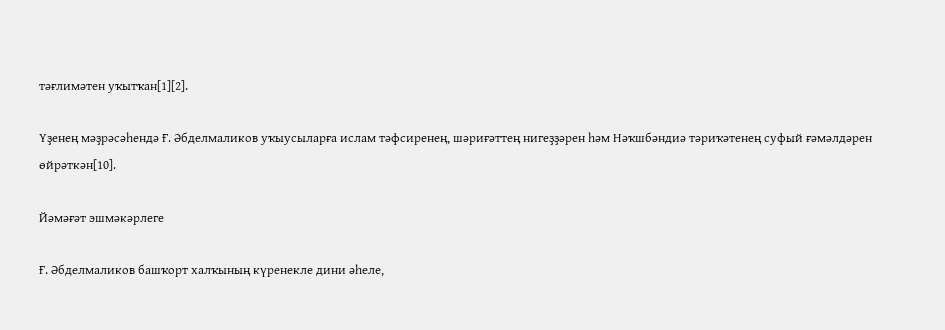тәғлимәтен уҡытҡан[1][2].

Үҙенең мәҙрәсәһендә Ғ. Әбделмаликов уҡыусыларға ислам тәфсиренең, шәриғәттең нигеҙҙәрен һәм Нәҡшбәндиә тәриҡәтенең суфый ғәмәлдәрен өйрәткән[10].

Йәмәғәт эшмәкәрлеге

Ғ. Әбделмаликов башҡорт халҡының күренекле дини әһеле,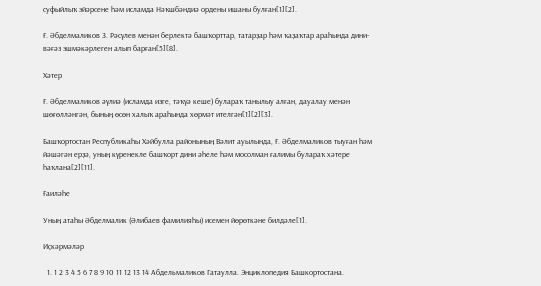суфыйлыҡ эйәрсене һәм исламда Нәҡшбәндиә ордены ишаны булған[1][2].

Ғ. Әбделмаликов З. Рәсүлев менән берлектә башҡорттар, татарҙар һәм ҡаҙаҡтар араһында дини-вәғәз эшмәкәрлеген алып барған[5][8].

Хәтер

Ғ. Әбделмаликов әүлиә (исламда изге, тәҡүә кеше) булараҡ танылыу алған, дауалау менән шөғөлләнгән, бының өсөн халыҡ араһында хөрмәт ителгән[1][2][3].

Башҡортостан Республикаһы Хәйбулла районының Вәлит ауылында, Ғ. Әбделмаликов тыуған һәм йәшәгән ерҙә, уның күренекле башҡорт дини әһеле һәм мосолман ғалимы булараҡ хәтере һаҡлана[2][11].

Ғаиләһе

Уның атаһы Әбделмалик (Әлибаев фамилияһы) исемен йөрөткәне билдәле[1].

Иҫкәрмәләр

  1. 1 2 3 4 5 6 7 8 9 10 11 12 13 14 Абдельмаликов Гатаулла. Энциклопедия Башкортостана.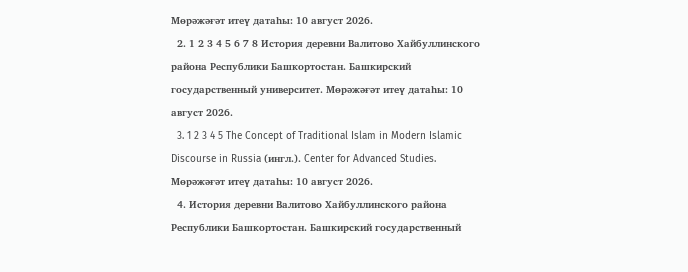Мөрәжәғәт итеү датаһы: 10 август 2026.
  2. 1 2 3 4 5 6 7 8 История деревни Валитово Хайбуллинского района Республики Башкортостан. Башкирский государственный университет. Мөрәжәғәт итеү датаһы: 10 август 2026.
  3. 1 2 3 4 5 The Concept of Traditional Islam in Modern Islamic Discourse in Russia (ингл.). Center for Advanced Studies. Мөрәжәғәт итеү датаһы: 10 август 2026.
  4. История деревни Валитово Хайбуллинского района Республики Башкортостан. Башкирский государственный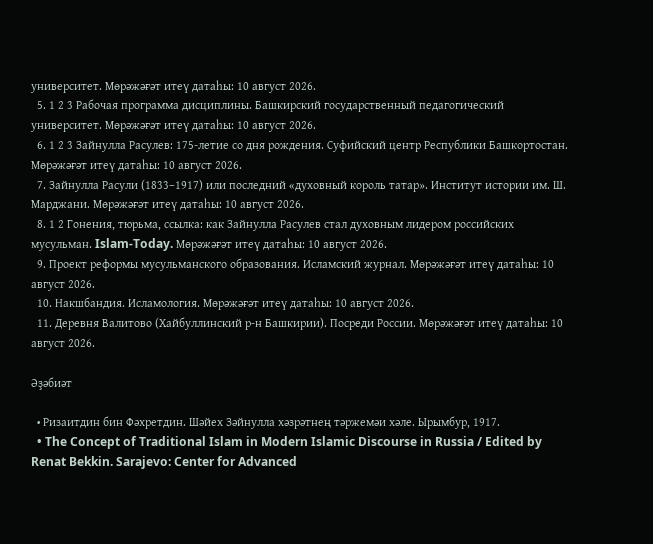университет. Мөрәжәғәт итеү датаһы: 10 август 2026.
  5. 1 2 3 Рабочая программа дисциплины. Башкирский государственный педагогический университет. Мөрәжәғәт итеү датаһы: 10 август 2026.
  6. 1 2 3 Зайнулла Расулев: 175-летие со дня рождения. Суфийский центр Республики Башкортостан. Мөрәжәғәт итеү датаһы: 10 август 2026.
  7. Зайнулла Расули (1833–1917) или последний «духовный король татар». Институт истории им. Ш. Марджани. Мөрәжәғәт итеү датаһы: 10 август 2026.
  8. 1 2 Гонения, тюрьма, ссылка: как Зайнулла Расулев стал духовным лидером российских мусульман. Islam-Today. Мөрәжәғәт итеү датаһы: 10 август 2026.
  9. Проект реформы мусульманского образования. Исламский журнал. Мөрәжәғәт итеү датаһы: 10 август 2026.
  10. Накшбандия. Исламология. Мөрәжәғәт итеү датаһы: 10 август 2026.
  11. Деревня Валитово (Хайбуллинский р-н Башкирии). Посреди России. Мөрәжәғәт итеү датаһы: 10 август 2026.

Әҙәбиәт

  • Ризаитдин бин Фәхретдин. Шәйех Зәйнулла хәзрәтнең тәржемәи хәле. Ырымбур, 1917.
  • The Concept of Traditional Islam in Modern Islamic Discourse in Russia / Edited by Renat Bekkin. Sarajevo: Center for Advanced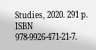Studies, 2020. 291 p. ISBN 978-9926-471-21-7.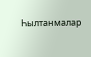Һылтанмалар